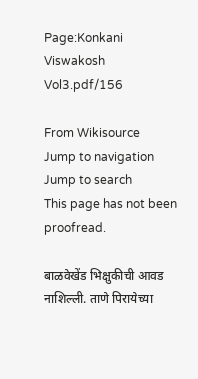Page:Konkani Viswakosh Vol3.pdf/156

From Wikisource
Jump to navigation Jump to search
This page has not been proofread.

बाळवेखेंड भिक्षुकीची आवड नाशिल्ली. ताणे पिरायेच्या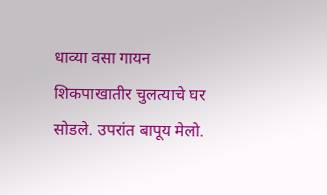धाव्या वसा गायन शिकपाखातीर चुलत्याचे घर सोडले. उपरांत बापूय मेलो.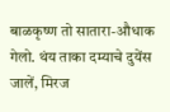बाळकृष्ण तो सातारा-औधाक गेलो. थंय ताका दम्याचे दुयेंस जालें, मिरज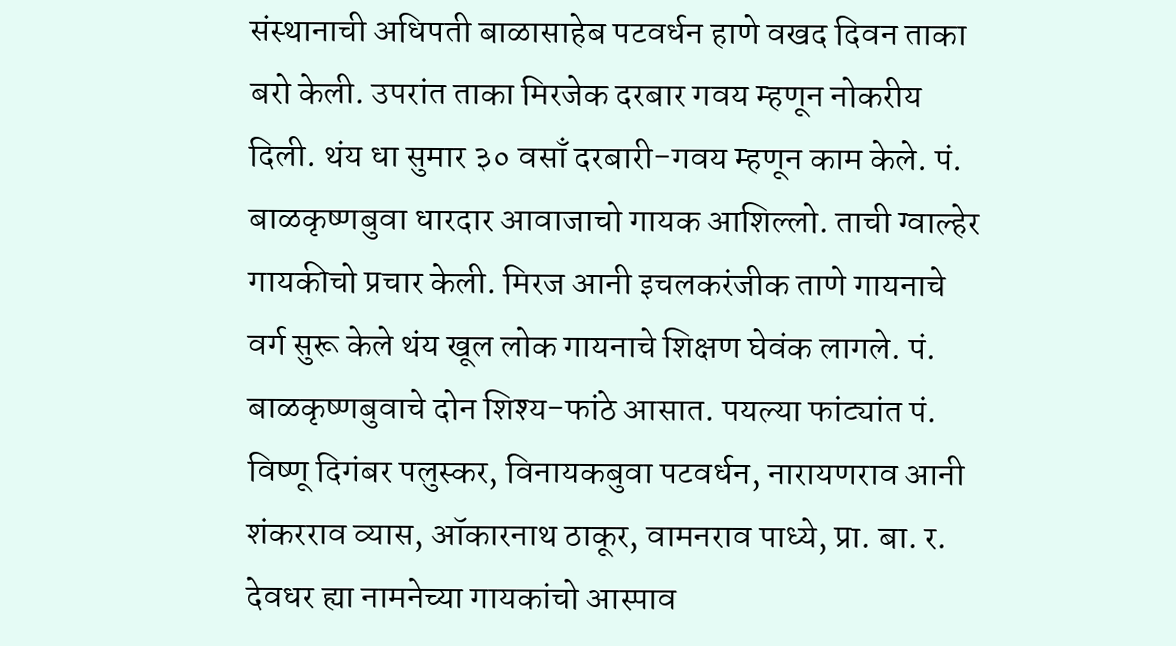संस्थानाची अधिपती बाळासाहेब पटवर्धन हाणे वखद दिवन ताका बरो केली. उपरांत ताका मिरजेक दरबार गवय म्हणून नोकरीय दिली. थंय धा सुमार ३० वसाँ दरबारी-गवय म्हणून काम केले. पं. बाळकृष्णबुवा धारदार आवाजाचो गायक आशिल्लो. ताची ग्वाल्हेर गायकीचो प्रचार केली. मिरज आनी इचलकरंजीक ताणे गायनाचे वर्ग सुरू केले थंय खूल लोक गायनाचे शिक्षण घेवंक लागले. पं. बाळकृष्णबुवाचे दोन शिश्य-फांठे आसात. पयल्या फांट्यांत पं. विष्णू दिगंबर पलुस्कर, विनायकबुवा पटवर्धन, नारायणराव आनी शंकरराव व्यास, ऑकारनाथ ठाकूर, वामनराव पाध्ये, प्रा. बा. र. देवधर ह्या नामनेच्या गायकांचो आस्पाव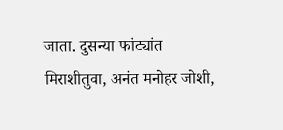जाता. दुसन्या फांट्यांत मिराशीतुवा, अनंत मनोहर जोशी,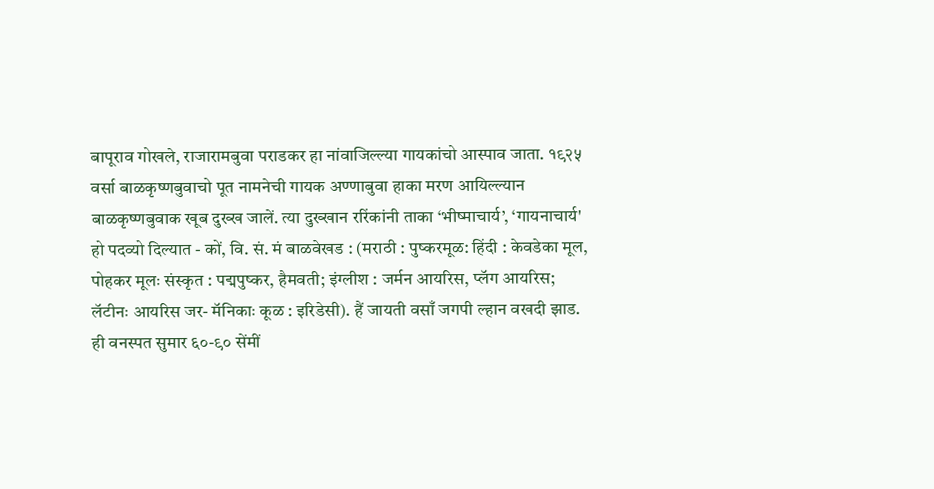बापूराव गोखले, राजारामबुवा पराडकर हा नांवाजिल्ल्या गायकांचो आस्पाव जाता. १९२५ वर्सा बाळकृष्णबुवाचो पूत नामनेची गायक अण्णाबुवा हाका मरण आयिल्ल्यान बाळकृष्णबुवाक खूब दुख्ख जालें. त्या दुख्खान ररिंकांनी ताका ‘भीष्माचार्य’, ‘गायनाचार्य' हो पदव्यो दिल्यात - कों, वि. सं. मं बाळवेखड : (मराठी : पुष्करमूळ: हिंदी : केवडेका मूल, पोहकर मूलः संस्कृत : पद्मपुष्कर, हैमवती; इंग्लीश : जर्मन आयरिस, प्लॅग आयरिस; लॅटीनः आयरिस जर- मॅनिकाः कूळ : इरिडेसी). हैं जायती वसाँ जगपी ल्हान वखदी झाड. ही वनस्पत सुमार ६०-९० सेंमीं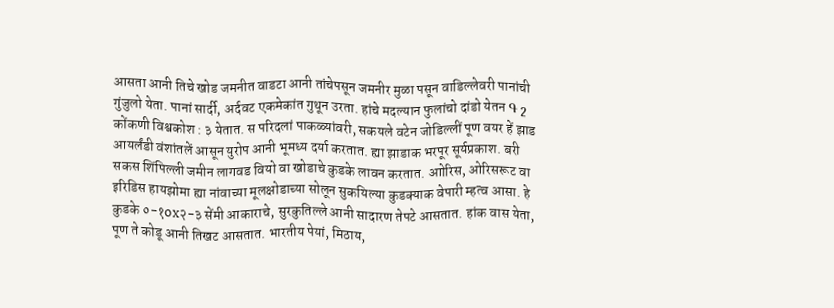आसता आनी तिचे खोड जमनीत वाडटा आनी तांचेपसून जमनीर मुळा पसून वाडिल्लेवरी पानांची गुंजुलो येता. पानां सार्दी, अर्दवट एकमेकांत गुथून उरता. हांचे मदल्यान फुलांचो दांडो येतन Գ շ कोंकणी विश्वकोश : ३ येतात. स परिदलां पाकळ्यांवरी, सकयले वटेन जोडिल्लीं पूण वयर हें झाड आयर्लंडी वंशांतलें आसून युरोप आनी भूमध्य दर्या करतात. ह्या झाडाक भरपूर सूर्यप्रकाश. बरी सकस शिंपिल्ली जमीन लागवड वियो वा खोडाचे कुडके लावन करतात. आोरिस, ओरिसरूट वा इरिडिस हायझोमा ह्या नांवाच्या मूलक्षोडाच्या सोलून सुकयिल्या कुडक्याक वेपारी म्हत्व आसा. हे कुडके ०-१ox२-३ सेंमी आकाराचे, सुरकुतिल्ले आनी सादारण तेपटे आसतात. हांक वास येता, पूण ते कोडू आनी तिखट आसतात. भारतीय पेयां, मिठाय,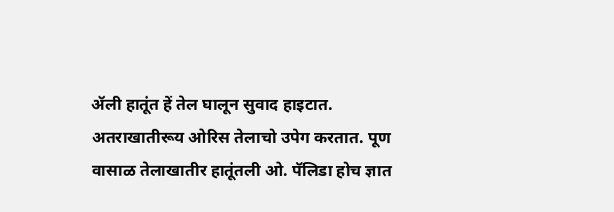ॲली हातूंत हें तेल घालून सुवाद हाइटात. अतराखातीरूय ओरिस तेलाचो उपेग करतात. पूण वासाळ तेलाखातीर हातूंतली ओ. पॅलिडा होच ज्ञात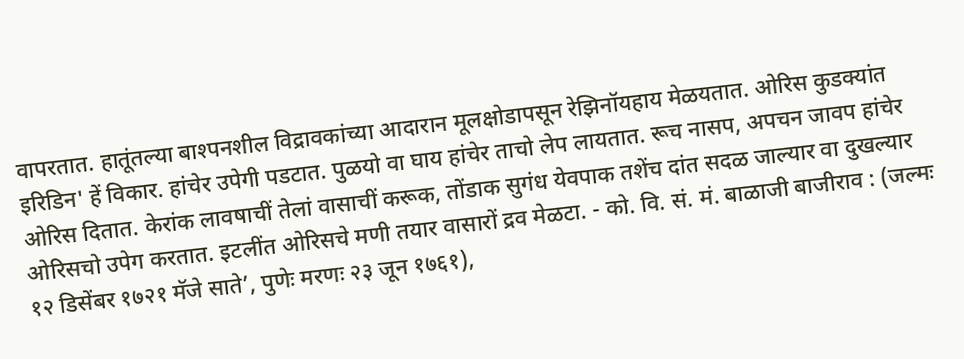वापरतात. हातूंतल्या बाश्पनशील विद्रावकांच्या आदारान मूलक्षोडापसून रेझिनॉयहाय मेळयतात. ओरिस कुडक्यांत इरिडिन' हें विकार. हांचेर उपेगी पडटात. पुळयो वा घाय हांचेर ताचो लेप लायतात. रूच नासप, अपचन जावप हांचेर ओरिस दितात. केरांक लावषाचीं तेलां वासाचीं करूक, तोंडाक सुगंध येवपाक तशेंच दांत सदळ जाल्यार वा दुखल्यार ओरिसचो उपेग करतात. इटलींत ओरिसचे मणी तयार वासारों द्रव मेळटा. - को. वि. सं. मं. बाळाजी बाजीराव : (जल्मः १२ डिसेंबर १७२१ मॅजे साते’, पुणेः मरणः २३ जून १७६१),